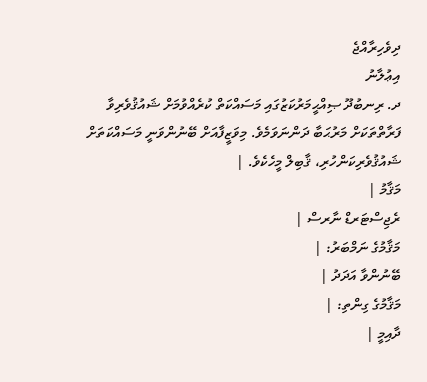ދިވެހިރާއްޖެ
އިޢުލާނު
ދ. ރިނބުދޫ ޞިއްޙީމަރުކަޒުގައި މަސައްކަތް ކުރެއްވުމަށް ޝައުޤުވެރިވާ ފަރާތްތަކަށް މަރުޙަބާ ދަންނަވަމެވެ. މިވަޒީފާއަށް ބޭނުންވަނީ މަސައްކަތަށް ޝައުޤުވެރިކަންހުރި، ޤާބިލް މީހެކެވެ. |
މަޤާމު |
ރެޖިސްޓަރޑް ނާރސް |
މަޤާމުގެ ނަމްބަރު: |
ބޭނުންވާ އަދަދު |
މަޤާމުގެ ގިންތި: |
ދާއިމީ |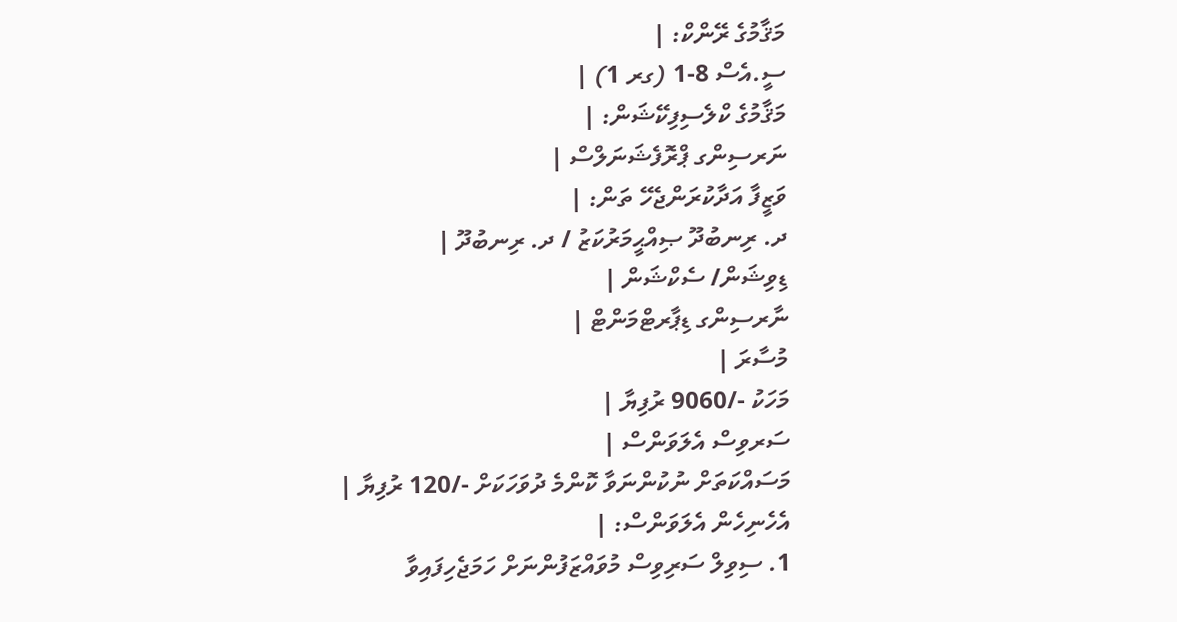މަޤާމުގެ ރޭންކް: |
ސީ.އެސް 8-1 (ގރ 1) |
މަޤާމުގެ ކްލެސިފިކޭޝަން: |
ނަރސިންގ ޕްރޮފެޝަނަލްސް |
ވަޒީފާ އަދާކުރަންޖެހޭ ތަން: |
ދ. ރިނބުދޫ ޞިއްޙީމަރުކަޒު / ދ. ރިނބުދޫ |
ޑިވިޝަން/ ސެކްޝަން |
ނާރސިންގ ޑިޕާރޓްމަންޓް |
މުސާރަ |
މަހަކު -/9060 ރުފިޔާ |
ސަރވިސް އެލަވަންސް |
މަސައްކަތަށް ނުކުންނަވާ ކޮންމެ ދުވަހަކަށް -/120 ރުފިޔާ |
އެހެނިހެން އެލަވަންސް: |
1. ސިވިލް ސަރިވިސް މުވައްޒަފުންނަށް ހަމަޖެހިފައިވާ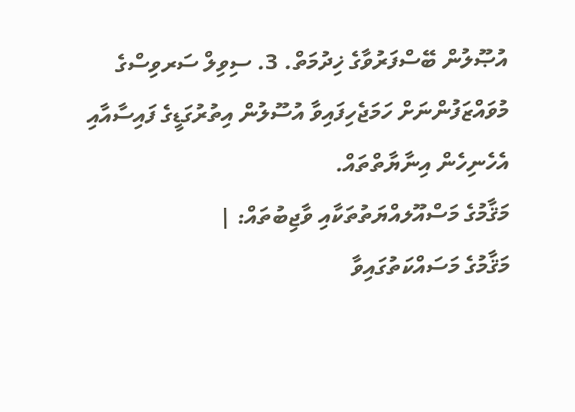އުޞޫލުން ބޭސްފަރުވާގެ ޚިދުމަތް. 3. ސިވިލް ސަރވިސްގެ މުވައްޒަފުންނަށް ހަމަޖެހިފައިވާ އުސޫލުން އިތުރުގަޑީގެ ފައިސާއާއި އެހެނިހެން އިނާޔާތްތައް.
މަޤާމުގެ މަސްއޫލއްޔަތުތަކާއި ވާޖިބުތައް: |
މަޤާމުގެ މަސައްކަތުގައިވާ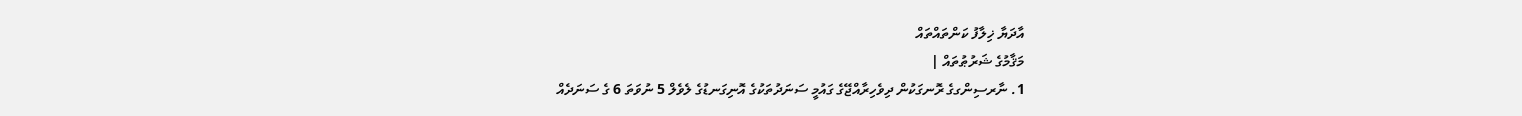އާދަޔާ ޚިލާފު ކަންތައްތައް
މަޤާމުގެ ޝަރުޠުތައް |
1. ނާރސިންގގެ ރޮނގަކުން ދިވެހިރާއްޖޭގެ ގައުމީ ސަނަދުތަކުގެ އޮނިގަނޑުގެ ލެވެލް 5 ނުވަތަ 6 ގެ ސަނަދެއް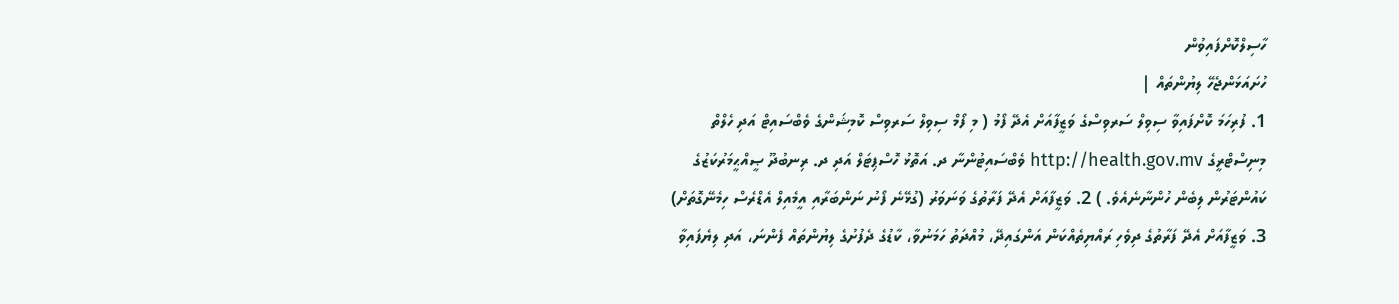ހާސިލްކޮށްފައިވުން
ހުށައަޅަންޖެހޭ ލިޔުންތައް |
1. ފުރިހަމަ ކޮށްފައިވާ ސިވިލް ސަރވިސްގެ ވަޒީފާއަށް އެދޭ ފޯމު ( މި ފޯމް ސިވިލް ސަރވިސް ކޮމިޝަންގެ ވެބްސައިޓް އަދި ހެލްތް މިނިސްޓްރީގެ http://health.gov.mv ވެބްސައިޓުންނާ ދ. އަތޮޅު ހޮސްޕިޓަލް އަދި ދ. ރިނބުދޫ ޞީއްޙީމަރުކަޒުގެ ކައުންޓަރުން ލިބެން ހުންނާނެއެވެ. ) 2. ވަޒީފާއަށް އެދޭ ފަރާތުގެ ވަނަވަރު (ގުޅޭނެ ފޯނު ނަންބަރާއި އީމެއިލް އެޑްރެސް ހިމެނޭގޮތަށް) 3. ވަޒީފާއަށް އެދޭ ފަރާތުގެ ދިވެހި ރައްޔިތެއްކަން އަންގައިދޭ، މުއްދަތު ހަމަނުވާ، ކާޑުގެ ދެފުށުގެ ލިޔުންތައް ފެންނަ، އަދި ލިޔެފައިވާ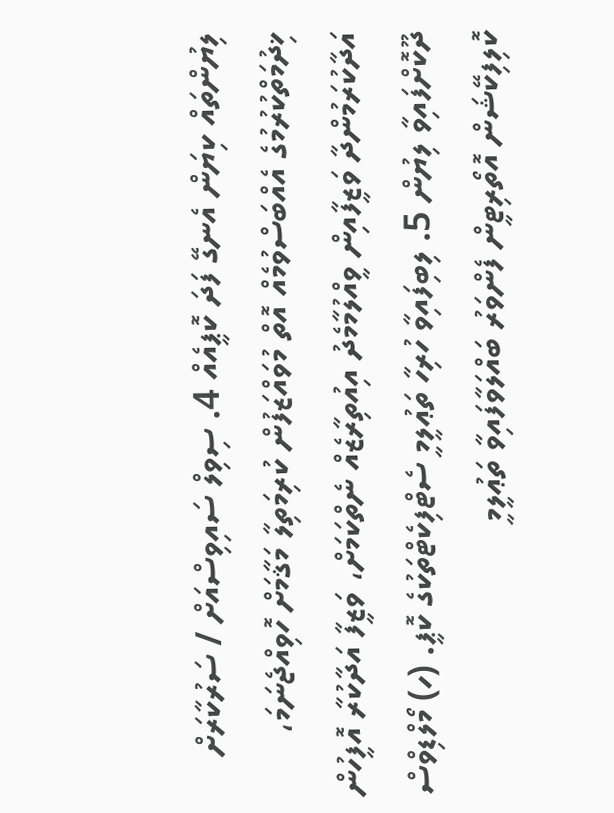ލިޔުންތައް ކިޔަން އެނގޭ ފަދަ ކޮޕީއެއް 4. ސިވިލް ސައިވިސްއަށް / ސަރުކާރަށް ޚިދުމަތްކުރުމުގެ އެއްބަސްވުމެއް އޮތް މުވައްޒަފުން ކުރިމަތިލާ މަޤާމަށް ހޮވިއްޖެނަމަ، އަދާކުރަމުންދާ ވަޒީފާއިން ވީއްލުމާމެދު އިއުތިރާޒެއް ނެތްކަމަށް، ވަޒީފާ އަދާކުރާ އޮފީހުން ދޫކޮށްފައިވާ ލިޔުން 5. ލިބިފައިވާ ހުރިހާ ތަޢުލީމީ ސެޓްފިކެޓްތަކުގެ ކޮޕީ. (ހ) މޯލްޑިވްސް ކޮލިފިކޭޝަން އޮތޯރިޓީން ފެންވަރު ބައްލަވާފައިވާ ތަޢުލީމީ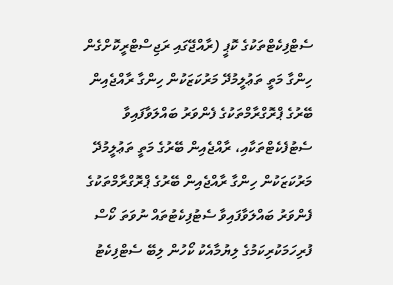ސެޓްފިކެޓްތަކުގެ ކޮޕީ (ރާއްޖޭގައި ރަޖިސްޓްރީކޮށްގެން ހިންގާ މަތީ ތަޢުލީމުދޭ މަރުކަޒަކުން ހިންގާ ރާއްޖެއިން ބޭރުގެ ޕްރޮގްރާމްތަކުގެ ފެންވަރު ބައްލަވާފައިވާ ސެޓުފެކެޓްތަކާއި، ރާއްޖެއިން ބޭރުގެ މަތީ ތަޢުލީމުދޭ މަރުކަޒަކުން ހިންގާ ރާއްޖެއިން ބޭރުގެ ޕްރޮގްރާމްތަކުގެ ފެންވަރު ބައްލަވާފައިވާ ސެޓުފިކެޓުތައް ނުވަތަ ކޯސް ފުރިހަމަކުރިކަމުގެ ލިޔުމާއެކު ކޯހުން ލިބޭ ސެޓްފިކެޓު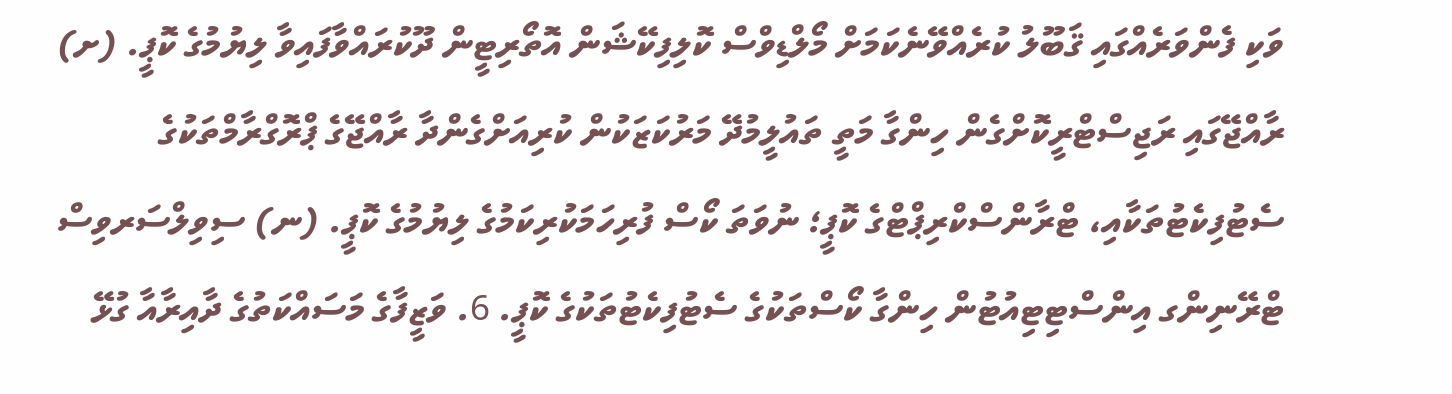ވަކި ފެންވަރެއްގައި ޤަބޫލު ކުރެއްވޭނެކަމަށް މޯލްޑިވްސް ކޮލިފިކޭޝަން އޮތޯރިޓީން ދޫކުރައްވާފައިވާ ލިޔުމުގެ ކޮޕީ. (ށ) ރާއްޖޭގައި ރަޖިސްޓްރީކޮށްގެން ހިންގާ މަތީ ތައުލީމުދޭ މަރުކަޒަކުން ކުރިއަށްގެންދާ ރާއްޖޭގެ ޕްރޮގްރާމްތަކުގެ ސެޓުފިކެޓުތަކާއި، ޓްރާންސްކްރިޕްޓްގެ ކޮޕީ؛ ނުވަތަ ކޯސް ފުރިހަމަކުރިކަމުގެ ލިޔުމުގެ ކޮޕީ. (ނ) ސިވިލްސަރވިސް ޓްރޭނިންގ އިންސްޓިޓިއުޓުން ހިންގާ ކޯސްތަކުގެ ސެޓުފިކެޓުތަކުގެ ކޮޕީ. 6. ވަޒީފާގެ މަސައްކަތުގެ ދާއިރާއާ ގުޅޭ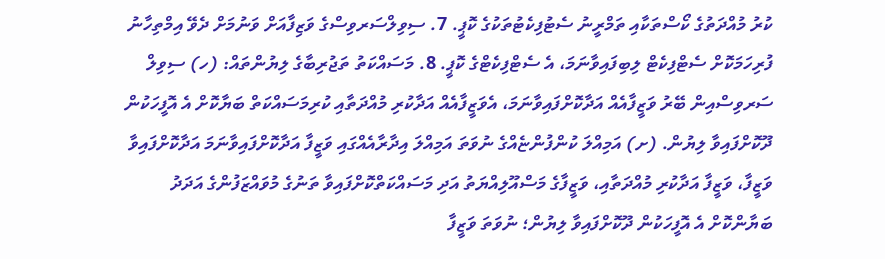ކުރު މުއްދަތުގެ ކޯސްތަކާއި ތަމްރީނު ސެޓުފިކެޓުތަކުގެ ކޮޕީ. 7. ސިވިލްސަރވިސްގެ ވަޒިފާއަށް ވަނުމަށް ދެވޭ އިމްތިހާނު ފުރިހަމަކޮށް ސެޓްފިކެޓް ލިބިފައިވާނަމަ، އެ ސެޓްފިކެޓްގެ ކޮޕީ. 8. މަސައްކަތު ތަޖުރިބާގެ ލިޔުންތައް: (ހ) ސިވިލް ސަރވިސްއިން ބޭރު ވަޒީފާއެއް އަދާކޮށްފައިވާނަމަ، އެވަޒީފާއެއް އަދާކުރި މުއްދަތާއި ކުރިމަސައްކަތް ބަޔާކޮށް އެ އޮފީހަކުން ދޫކޮށްފައިވާ ލިޔުން. (ށ) އަމިއްލަ ކުންފުންޏެއްގެ ނުވަތަ އަމިއްލަ އިދާރާއެއްގައި ވަޒީފާ އަދާކޮށްފައިވާނަމަ އަދާކޮށްފައިވާ ވަޒީފާ، ވަޒީފާ އަދާކުރި މުއްދަތާއި، ވަޒީފާގެ މަސްއޫލިއްޔަތު އަދި މަސައްކަތްކޮށްފައިވާ ތަނުގެ މުވައްޒަފުންގެ އަދަދު ބަޔާންކޮށް އެ އޮފީހަކުން ދޫކޮށްފައިވާ ލިޔުން؛ ނުވަތަ ވަޒީފާ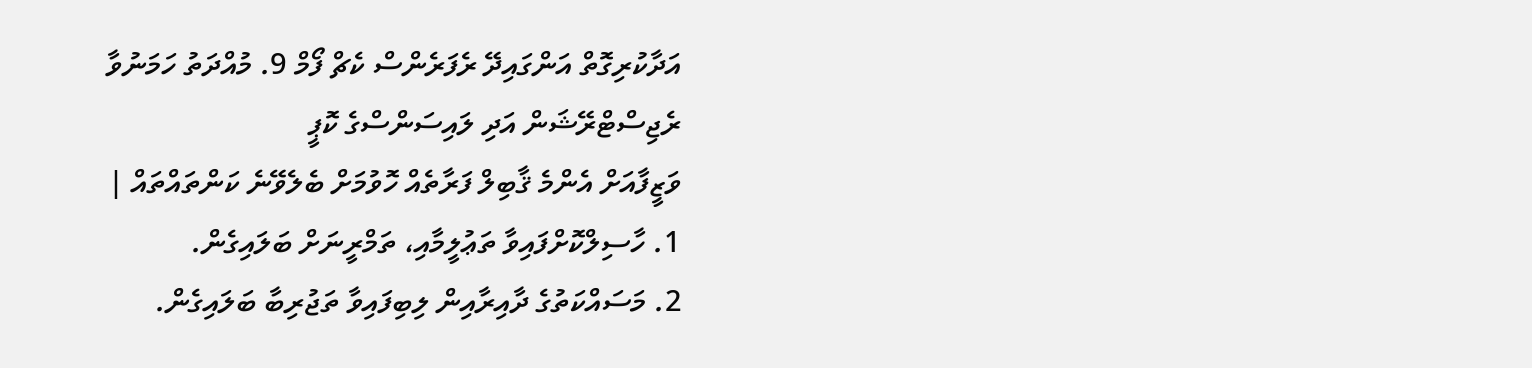އަދާކުރިގޮތް އަންގައިދޭ ރެފަރެންސް ކެޗް ފޯމް 9. މުއްދަތު ހަމަނުވާ ރެޖިސްޓްރޭޝަން އަދި ލައިސަންސްގެ ކޮޕީ
ވަޒީފާއަށް އެންމެ ޤާބިލް ފަރާތެއް ހޮވުމަށް ބެލެވޭނެ ކަންތައްތައް |
1. ހާސިލްކޮށްފައިވާ ތަޢުލީމާއި، ތަމްރީނަށް ބަލައިގެން.
2. މަސައްކަތުގެ ދާއިރާއިން ލިބިފައިވާ ތަޖުރިބާ ބަލައިގެން.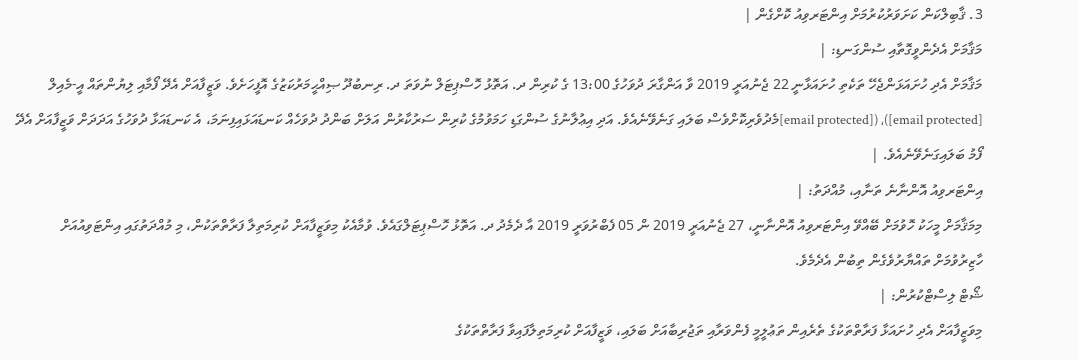3. ޤާބިލްކަން ކަށަވަރުކުރުމަށް އިންޓަރވިއު ކޮށްގެން |
މަޤާމަށް އެދެންވީގޮތާއި ސުންގަނޑި: |
މަޤާމަށް އެދި ހުށައަޅަންޖެހޭ ތަކެތި ހުށައަޅާނީ 22 ޖެނުއަރީ 2019 ވާ އަންގާރަ ދުވަހުގެ 13:00 ގެ ކުރިން ދ. އަތޮޅު ހޮސްޕިޓަލް ނުވަތަ ދ. ރިނބުދޫ ޞިއްޙީމަރުކަޒުގެ އޮފީހަށެވެ. ވަޒީފާއަށް އެދޭ ފޯމާއި ލިޔުންތައް އީ-މެއިލް [email protected])، ([email protected]މެދުވެރިކޮށްވެސް ބަލައި ގަނެވޭނެއެވެ. އަދި އިޢުލާނުގެ ސުންގަޑި ހަމަވުމުގެ ކުރިން ސަރުކާރުން އަލަށް ބަންދު ދުވަހެއް ކަނޑައަޅައިފިނަމަ، އެ ކަނޑައަޅާ ދުވަހުގެ އަދަދަށް ވަޒީފާއަށް އެދޭ ފޯމު ބަލައިގަނެވޭނެއެވެ. |
އިންޓަރވިއު އޮންނާނެ ތަނާއި، މުއްދަތު: |
މިމަޤާމަށް މީހަކު ހޮވުމަށް ބޭއްވޭ އިންޓަރވިއު އޮންނާނީ، 27 ޖެނުއަރީ 2019 ން 05 ފެބްރުވަރީ 2019 އާ ދެމެދު ދ. އަތޮޅު ހޮސްޕިޓަލްގައެވެ. ވުމާއެކު މިވަޒީފާއަށް ކުރިމަތިލާ ފަރާތްތަކުން، މި މުއްދަތުގައި އިންޓަވިއުއަށް ހާޒިރުވުމަށް ތައްޔާރުވެގެން ތިބުން އެދެމެވެ.
ޝޯޓް ލިސްޓްކުރުން: |
މިވަޒީފާއަށް އެދި ހުށައަޅާ ފަރާތްތަކުގެ ތެރެއިން ތަޢުލީމީ ފެންވަރާއި ތަޖުރިބާއަށް ބަލައި، ވަޒީފާއަށް ކުރިމަތިލާފައިވާ ފަރާތްތަކުގެ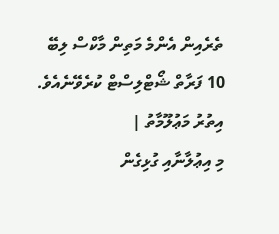ތެރެއިން އެންމެ މަތިން މާކްސް ލިބޭ 10 ފަރާތް ޝޯޓްލިސްޓް ކުރެވޭނެއެވެ.
އިތުރު މަޢުލޫމާތު |
މި އިޢުލާނާއި ގުޅިގެން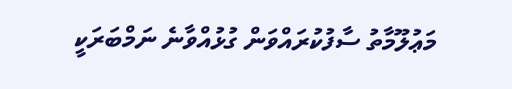މަޢުލޫމާތު ސާފުކުރައްވަން ގުޅުއްވާނެ ނަމްބަރަކީ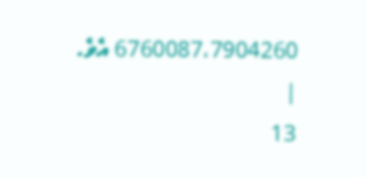6760087،7904260 އެވެ. |
13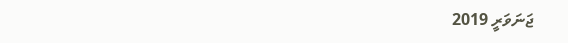ޖަނަވަރީ 2019